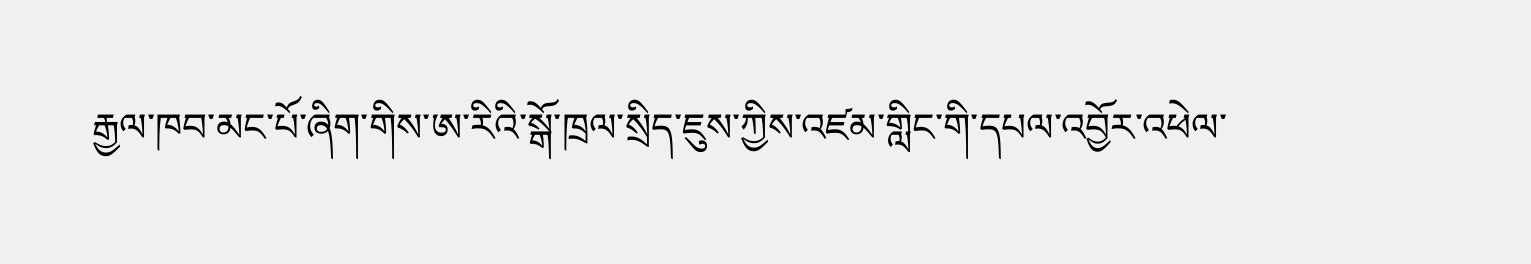རྒྱལ་ཁབ་མང་པོ་ཞིག་གིས་ཨ་རིའི་སྒོ་ཁྲལ་སྲིད་ཇུས་ཀྱིས་འཛམ་གླིང་གི་དཔལ་འབྱོར་འཕེལ་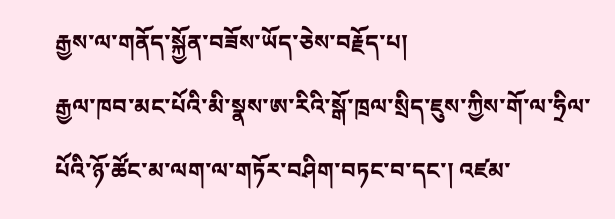རྒྱས་ལ་གནོད་སྐྱོན་བཟོས་ཡོད་ཅེས་བརྗོད་པ།
རྒྱལ་ཁབ་མང་པོའི་མི་སྣས་ཨ་རིའི་སྒོ་ཁྲལ་སྲིད་ཇུས་ཀྱིས་གོ་ལ་ཧྲིལ་པོའི་ཉོ་ཚོང་མ་ལག་ལ་གཏོར་བཤིག་བཏང་བ་དང་། འཛམ་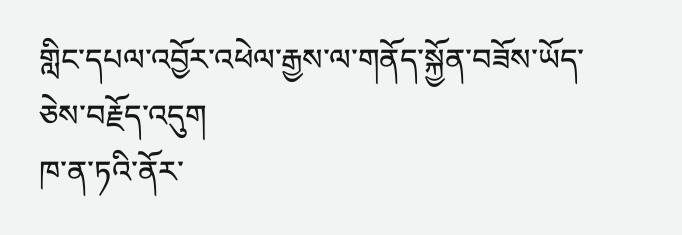གླིང་དཔལ་འབྱོར་འཕེལ་རྒྱས་ལ་གནོད་སྐྱོན་བཟོས་ཡོད་ཅེས་བརྗོད་འདུག
ཁ་ན་ཏའི་ནོར་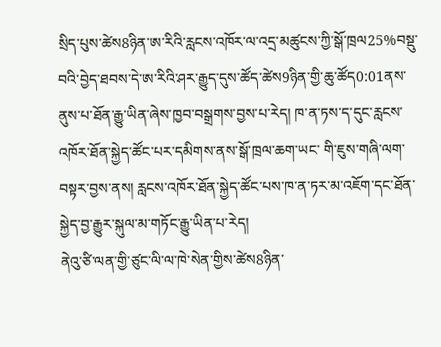སྲིད་པུས་ཚེས8ཉིན་ཨ་རིའི་རླངས་འཁོར་ལ་འདྲ་མཚུངས་ཀྱི་སྒོ་ཁྲལ25%བསྡུ་བའི་བྱེད་ཐབས་དེ་ཨ་རིའི་ཤར་རྒྱུད་དུས་ཚོད་ཚེས9ཉིན་གྱི་ཆུ་ཚོད0:01ནས་ནུས་པ་ཐོན་རྒྱུ་ཡིན་ཞེས་ཁྱབ་བསྒྲགས་བྱས་པ་རེད། ཁ་ན་ཏས་ད་དུང་རླངས་འཁོར་ཐོན་སྐྱེད་ཚོང་པར་དམིགས་ནས་སྒོ་ཁྲལ་ཆག་ཡང་ གི་ཇུས་གཞི་ལག་བསྟར་བྱས་ནས། རླངས་འཁོར་ཐོན་སྐྱེད་ཚོང་པས་ཁ་ན་ཏར་མ་འཇོག་དང་ཐོན་སྐྱེད་བྱ་རྒྱུར་སྐུལ་མ་གཏོང་རྒྱུ་ཡིན་པ་རེད།
ནེའུ་ཙི་ལན་གྱི་ཙུང་ལི་ལ་ཁེ་སེན་གྱིས་ཚེས8ཉིན་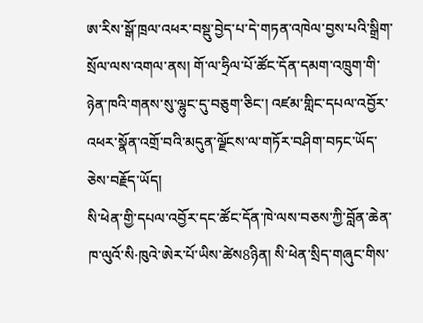ཨ་རིས་སྒོ་ཁྲལ་འཕར་བསྡུ་བྱེད་པ་དེ་གཏན་འཁེལ་བྱས་པའི་སྒྲིག་སྲོལ་ལས་འགལ་ནས། གོ་ལ་ཧྲིལ་པོ་ཚོང་དོན་དམག་འཁྲུག་གི་ཉེན་ཁའི་གནས་སུ་ལྷུང་དུ་བཅུག་ཅིང་། འཛམ་གླིང་དཔལ་འབྱོར་འཕར་སྣོན་འགྲོ་བའི་མདུན་ལྗོངས་ལ་གཏོར་བཤིག་བཏང་ཡོད་ཅེས་བརྗོད་ཡོད།
སི་ཕེན་གྱི་དཔལ་འབྱོར་དང་ཚོང་དོན་ཁེ་ལས་བཅས་ཀྱི་བློན་ཆེན་ཁ་ལུའོ་སི·ཁུའེ་ཨེར་པོ་ཡིས་ཚེས8ཉིན། སི་ཕེན་སྲིད་གཞུང་གིས་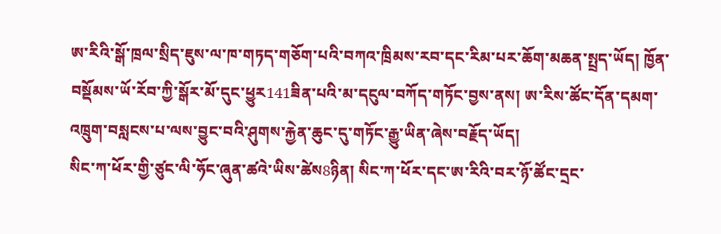ཨ་རིའི་སྒོ་ཁྲལ་སྲིད་ཇུས་ལ་ཁ་གཏད་གཅོག་པའི་བཀའ་ཁྲིམས་རབ་དང་རིམ་པར་ཆོག་མཆན་སྤྲད་ཡོད། ཁྱོན་བསྡོམས་ཡོ་རོབ་ཀྱི་སྒོར་མོ་དུང་ཕྱུར141ཟིན་པའི་མ་དངུལ་བཀོད་གཏོང་བྱས་ནས། ཨ་རིས་ཚོང་དོན་དམག་འཁྲུག་བསླངས་པ་ལས་བྱུང་བའི་ཤུགས་རྐྱེན་ཆུང་དུ་གཏོང་རྒྱུ་ཡིན་ཞེས་བརྗོད་ཡོད།
སིང་ཀ་ཕོར་གྱི་ཙུང་ལི་ཧོང་ཞུན་ཚའེ་ཡིས་ཚེས8ཉིན། སིང་ཀ་ཕོར་དང་ཨ་རིའི་བར་ཉོ་ཚོང་དྲང་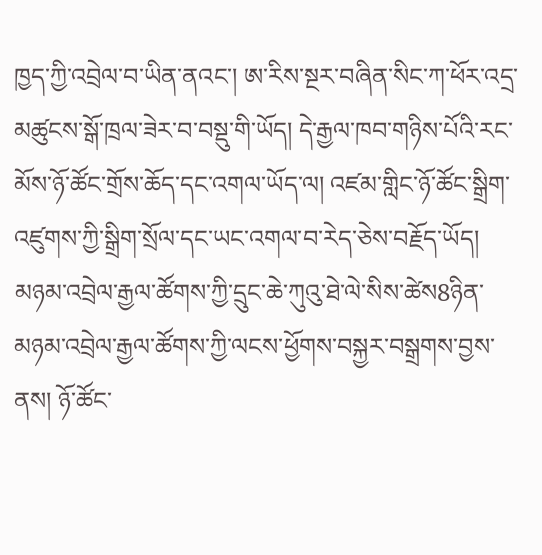ཁྱད་ཀྱི་འབྲེལ་བ་ཡིན་ནའང་། ཨ་རིས་སྔར་བཞིན་སིང་ཀ་ཕོར་འདྲ་མཚུངས་སྒོ་ཁྲལ་ཟེར་བ་བསྡུ་གི་ཡོད། དེ་རྒྱལ་ཁབ་གཉིས་པོའི་རང་མོས་ཉོ་ཚོང་གྲོས་ཆོད་དང་འགལ་ཡོད་ལ། འཛམ་གླིང་ཉོ་ཚོང་སྒྲིག་འཛུགས་ཀྱི་སྒྲིག་སྲོལ་དང་ཡང་འགལ་བ་རེད་ཅེས་བརྗོད་ཡོད།
མཉམ་འབྲེལ་རྒྱལ་ཚོགས་ཀྱི་དྲུང་ཆེ་ཀུའུ་ཐེ་ལེ་སིས་ཚེས8ཉིན་མཉམ་འབྲེལ་རྒྱལ་ཚོགས་ཀྱི་ལངས་ཕྱོགས་བསྐྱར་བསྒྲགས་བྱས་ནས། ཉོ་ཚོང་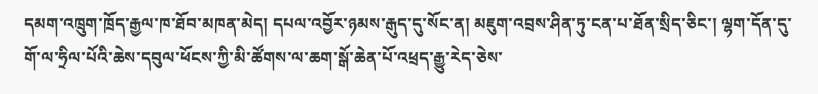དམག་འཁྲུག་ཁྲོད་རྒྱལ་ཁ་ཐོབ་མཁན་མེད། དཔལ་འབྱོར་ཉམས་རྒུད་དུ་སོང་ན། མཇུག་འབྲས་ཤིན་ཏུ་ངན་པ་ཐོན་སྲིད་ཅིང་། ལྷག་དོན་དུ་གོ་ལ་ཧྲིལ་པོའི་ཆེས་དབུལ་ཕོངས་ཀྱི་མི་ཚོགས་ལ་ཆག་སྒོ་ཆེན་པོ་འཕྲད་རྒྱུ་རེད་ཅེས་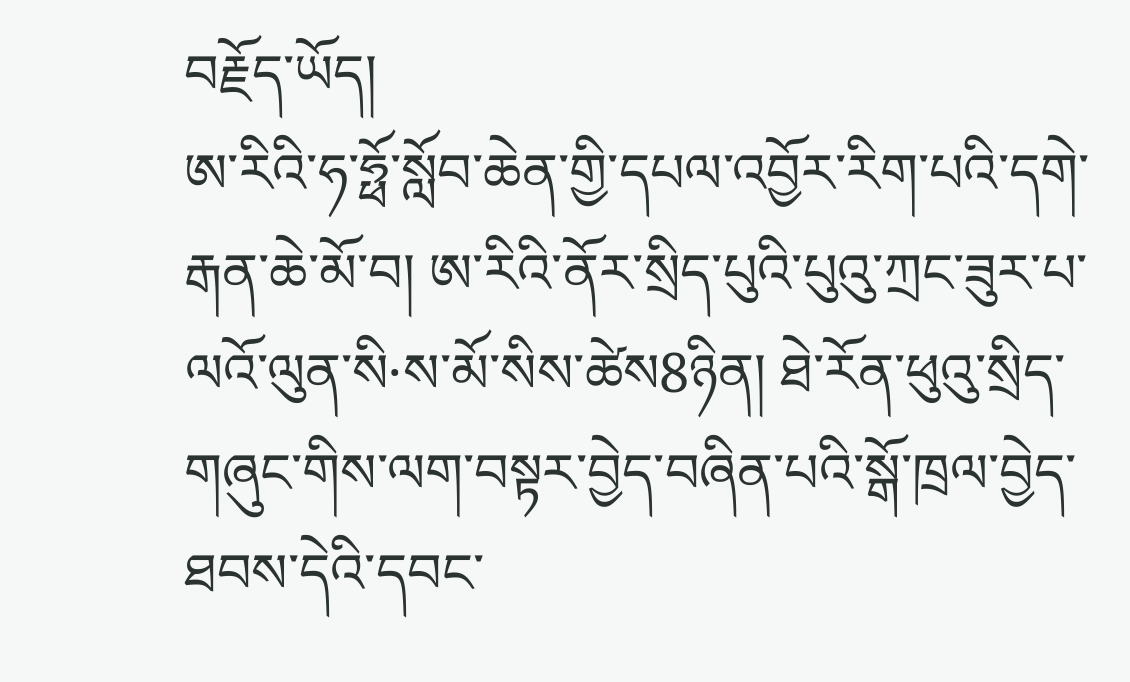བརྗོད་ཡོད།
ཨ་རིའི་ཧ་ཧྥོ་སློབ་ཆེན་གྱི་དཔལ་འབྱོར་རིག་པའི་དགེ་རྒན་ཆེ་མོ་བ། ཨ་རིའི་ནོར་སྲིད་པུའི་པུའུ་ཀྲང་ཟུར་པ་ལའོ་ལུན་སི·ས་མོ་སིས་ཚེས8ཉིན། ཐེ་རོན་ཕུའུ་སྲིད་གཞུང་གིས་ལག་བསྟར་བྱེད་བཞིན་པའི་སྒོ་ཁྲལ་བྱེད་ཐབས་དེའི་དབང་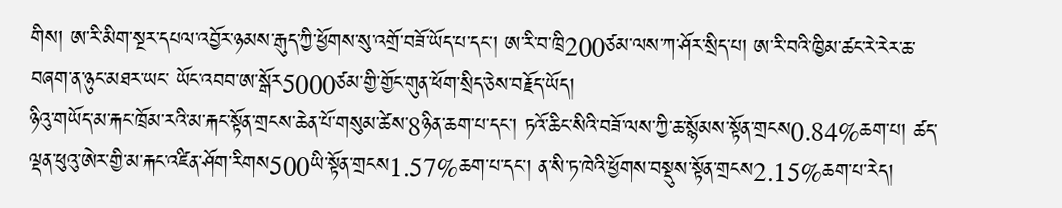གིས། ཨ་རི་མིག་སྔར་དཔལ་འབྱོར་ཉམས་རྒུད་ཀྱི་ཕྱོགས་སུ་འགྲོ་བཟོ་ཡོད་པ་དང་། ཨ་རི་བ་ཁྲི200ཙམ་ལས་ཀ་ཤོར་སྲིད་པ། ཨ་རི་བའི་ཁྱིམ་ཚང་རེ་རེར་ཆ་བཞག་ན་ཉུང་མཐར་ཡང་ ཡོང་འབབ་ཨ་སྒོར5000ཙམ་གྱི་གྱོང་གུན་ཕོག་སྲིད་ཅེས་བརྗོད་ཡོད།
ཉིའུ་གཡོད་མ་རྐང་ཁྲོམ་རའི་མ་རྐང་སྟོན་གྲངས་ཆེན་པོ་གསུམ་ཚེས་8ཉིན་ཆག་པ་དང་། ཏའོ་ཆིང་སིའི་བཟོ་ལས་ཀྱི་ཆ་སྙོམས་སྟོན་གྲངས0.84%ཆག་པ། ཚད་ལྡན་ཕུའུ་ཨེར་གྱི་མ་རྐང་འཛིན་ཤོག་རིགས500ཡི་སྟོན་གྲངས1.57%ཆག་པ་དང་། ན་སི་ཏ་ཁེའི་ཕྱོགས་བསྡུས་སྟོན་གྲངས2.15%ཆག་པ་རེད།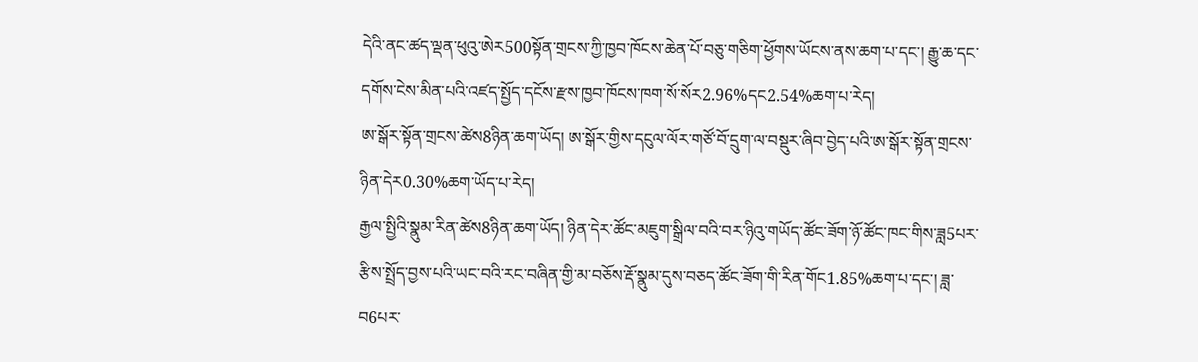དེའི་ནང་ཚད་ལྡན་ཕུའུ་ཨེར500སྟོན་གྲངས་ཀྱི་ཁྱབ་ཁོངས་ཆེན་པོ་བཅུ་གཅིག་ཕྱོགས་ཡོངས་ནས་ཆག་པ་དང་། རྒྱུ་ཆ་དང་དགོས་ངེས་མིན་པའི་འཛད་སྤྱོད་དངོས་རྫས་ཁྱབ་ཁོངས་ཁག་སོ་སོར2.96%དང2.54%ཆག་པ་རེད།
ཨ་སྒོར་སྟོན་གྲངས་ཚེས8ཉིན་ཆག་ཡོད། ཨ་སྒོར་གྱིས་དངུལ་ལོར་གཙོ་བོ་དྲུག་ལ་བསྡུར་ཞིབ་བྱེད་པའི་ཨ་སྒོར་སྟོན་གྲངས་ཉིན་དེར0.30%ཆག་ཡོད་པ་རེད།
རྒྱལ་སྤྱིའི་སྣུམ་རིན་ཚེས8ཉིན་ཆག་ཡོད། ཉིན་དེར་ཚོང་མཇུག་སྒྲིལ་བའི་བར་ཉིའུ་གཡོད་ཚོང་ཟོག་ཉོ་ཚོང་ཁང་གིས་ཟླ5པར་རྩིས་སྤྲོད་བྱས་པའི་ཡང་བའི་རང་བཞིན་གྱི་མ་བཅོས་རྡོ་སྣུམ་དུས་བཅད་ཚོང་ཟོག་གི་རིན་གོང1.85%ཆག་པ་དང་། ཟླ་བ6པར་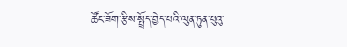ཚོང་ཟོག་རྩིས་སྤྲོད་བྱེད་པའི་ལུན་ཏུན་པུའུ་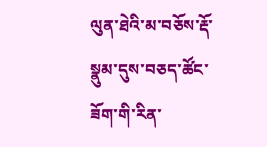ལུན་ཐེའི་མ་བཅོས་རྡོ་སྣུམ་དུས་བཅད་ཚོང་ཟོག་གི་རིན་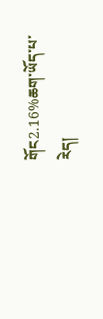གོང2.16%ཆག་ཡོད་པ་རེད།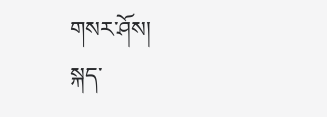གསར་ཤོས།
སྐད་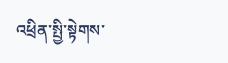འཕྲིན་སྤྱི་སྟེགས་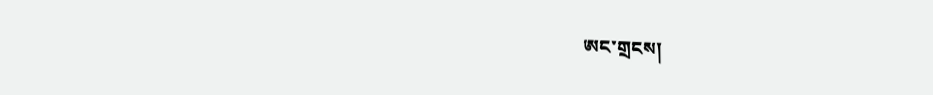ཨང་གྲངས།